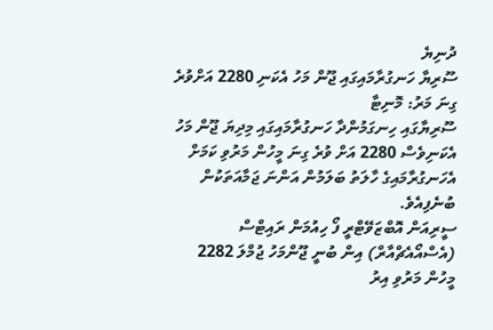ދުނިޔެ
ސޫރިޔާ ހަނގުރާމައިގައި ޖޫން މަހު އެކަނި 2280 އަށްވުރެ ގިނަ މަރު: މޮނިޓާ
ސޫރިޔާގައި ހިނގަމުންދާ ހަނގުރާމައިގައި މިދިޔަ ޖޫން މަހު އެކަނިވެސް 2280 އަށް ވުރެ ގިނަ މީހުން މަރުވި ކަމަށް އެހަނގުރާމައިގެ ހާލަތު ބަލަމުން އަންނަ ޖަމާއަތަކުން ބުނެފިއެވެ.
ސީރިއަން އޮބްޒަވޭޓްރީ ފޯ ހިއުމަން ރައިޓްސް (އެސްއޯއެޗްއާރް) އިން ބުނީ ޖޫންމަހު ޖުމްލަ 2282 މީހުން މަރުވި އިރު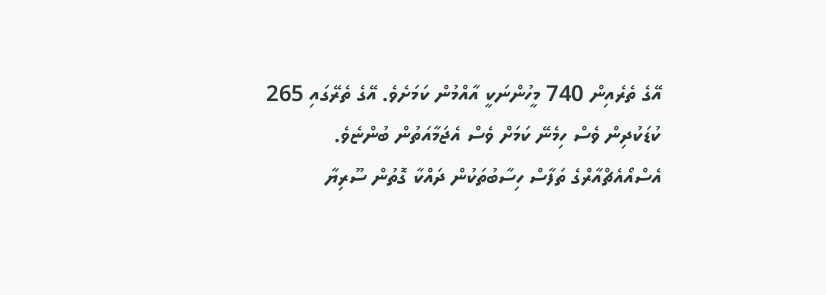އޭގެ ތެރެއިން 740 މީހުންނަކީ އާއްމުން ކަމަށެވެ. އޭގެ ތެރޭގައި 265 ކުޑަކުދިން ވެސް ހިމެނޭ ކަމަށް ވެސް އެޖަމާއަތުން ބުންޏެވެ.
އެސްއޯއެޗްއާރްގެ ތަފާސް ހިސާބުތަކުން ދައްކާ ގޮތުން ސޫރިޔާ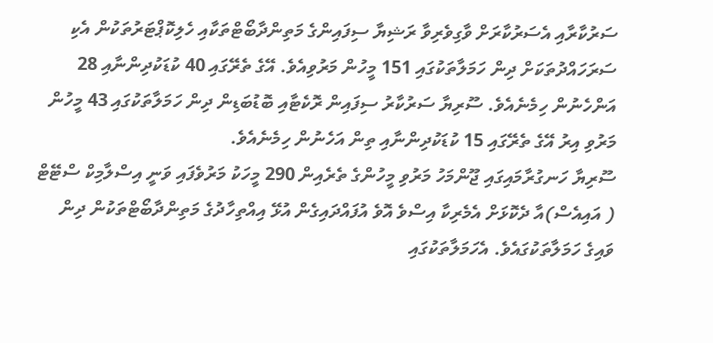ސަރުކާރާއި އެސަރުކާރަށް ވާގިވެރިވާ ރަޝިޔާ ސިފައިންގެ މަތިންދާބޯޓްތަކާއި ހެލިކޮޕްޓަރުތަކުން އެކި ސަރަހައްދުތަކަށް ދިން ހަމަލާތަކުގައި 151 މީހުން މަރުވިއެވެ. އޭގެ ތެރޭގައި 40 ކުޑަކުދިންނާއި 28 އަންހެނުން ހިމެނެއެވެ. ސޫރިޔާ ސަރުކާރު ސިފައިން ރޮކެޓާއި ބޮޑުބަޑިން ދިން ހަމަލާތަކުގައި 43 މީހުން މަރުވި އިރު އޭގެ ތެރޭގައި 15 ކުޑަކުދިންނާއި ތިން އަހެނުން ހިމެނެއެވެ.
ސޫރިޔާ ހަނގުރާމައިގައި ޖޫންމަހު މަރުވި މީހުންގެ ތެރެއިން 290 މީހަކު މަރުވެފައި ވަނީ އިސްލާމިކް ސްޓޭޓް ( އައިއެސް)އާ ދެކޮޅަށް އެމެރިކާ އިސްވެ އޮވެ އުފައްދައިގެން އުޅޭ އިއްތިހާދުގެ މަތިންދާބޯޓްތަކުން ދިން ވައިގެ ހަމަލާތަކުގައެވެ. އެހަމަލާތަކުގައި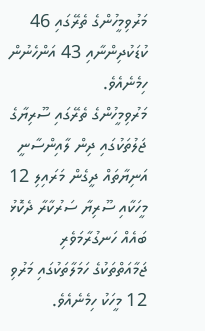މަރުވިމީހުންގެ ތެރޭގައި 46 ކުޑަކުދިންނާއި 43 އަންހެނުން ހިމެނެއެވެ.
މަރުވިމީހުންގެ ތެރޭގައި ސޫރިޔާގެ ޖަލުތަކުގައި ދިން ލާއިންސާނީ އަނިޔާތައް ދީގެން މަރައިލި 12 މީހަކާއި ސޫރިޔާ ސަރުކާރާ ދެކޮޅު ބައެއް ހަނގުރާމަވެރި ޖަމާއަތްތަކުގެ ހަމަލާތަކުގައި މަރުވި 12 މީހަކު ހިމެނެއެވެ.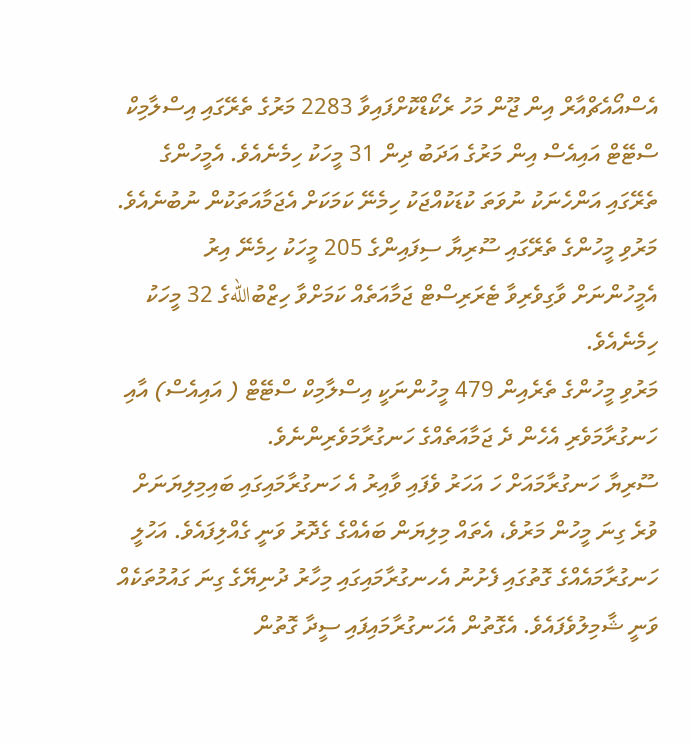އެސްއޯއެޗްއާރް އިން ޖޫން މަހު ރެކޯޑްކޮށްފައިވާ 2283 މަރުގެ ތެރޭގައި އިސްލާމިކް ސްޓޭޓް އައިއެސް އިން މަރުގެ އަދަބު ދިން 31 މީހަކު ހިމެނެއެވެ. އެމީހުންގެ ތެރޭގައި އަންހެނަކު ނުވަތަ ކުޑަކުއްޖަކު ހިމެނޭ ކަމަކަށް އެޖަމާއަތަކުން ނުބުނެއެވެ.
މަރުވި މީހުންގެ ތެރޭގައި ސޫރިޔާ ސިފައިންގެ 205 މީހަކު ހިމެނޭ އިރު އެމީހުންނަށް ވާގިވެރިވާ ޓެރަރިސްޓް ޖަމާއަތެއް ކަމަށްވާ ހިޒްބުاللهގެ 32 މީހަކު ހިމެނެއެވެ.
މަރުވި މީހުންގެ ތެރެއިން 479 މީހުންނަކީ އިސްލާމިކް ސްޓޭޓް ( އައިއެސް) އާއި ހަނގުރާމަވެރި އެހެން ދެ ޖަމާއަތެއްގެ ހަނގުރާމަވެރިންނެވެ.
ސޫރިޔާ ހަނގުރާމައަށް ހަ އަހަރު ވެފައި ވާއިރު އެ ހަނގުރާމައިގައި ބައިމިލިޔަނަށް ވުރެ ގިނަ މީހުން މަރުވެ، އެތައް މިލިޔަން ބައެއްގެ ގެދޮރު ވަނީ ގެއްލިފައެވެ. އަހުލީ ހަނގުރާމައެއްގެ ގޮތުގައި ފެށުނު އެހނގުރާމައިގައި މިހާރު ދުނިޔޭގެ ގިނަ ގައުމުތަކެއް ވަނީ ޝާމިލުވެފައެވެ. އެގޮތުން އެހަނގުރާމައިފައި ސީދާ ގޮތުން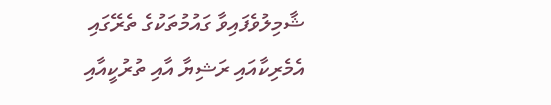ޝާމިލުވެފައިވާ ގައުމުތަކުގެ ތެރޭގައި އެމެރިކާއައި ރަޝިޔާ އާއި ތުރުކީއާއި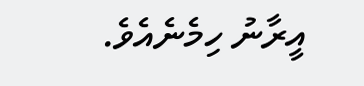އީރާނު ހިމެނެއެވެ.